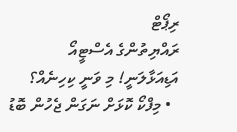ރިޕޯޓް
ރައްޔިތުންގެ އެސްޓީއޯ އަޑިއަޅާލަނީ! މި ވަނީ ކިހިނެއް؟
  • މިފްކޯ ކޮޅަށް ނަގަން ޖެހުން ބޮޑު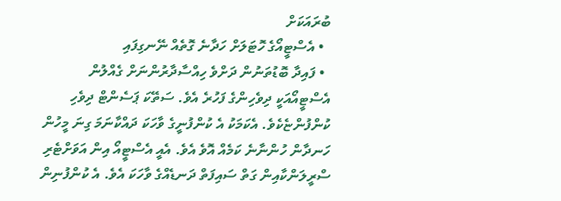ބުރައަކަށް
  • އެސްޓީއޯގެ ހޮޓަލަށް ހަދާނެ ގޮތެއް ނޭނގިފައި
  • ފައިދާ ބޮޑުތަނުން ދަށްވެ ހިއްސާދާރުންނަށް ގެއްލުން
އެސްޓީއޯއަކީ ދިވެހިންގެ ފަހުރެ އެވެ. ސަތޭކަ ޕަސެންޓް ދިވެހި ކުންފުންޏެކެވެ. އެކަމަކު އެ ކުންފުނީގެ ވާހަކަ ދައްކާނަމަ ގިނަ މީހުން ހަނދާން ހުންނާނެ ކަމެއް އޮވެ އެވެ. އެއީ އެސްޓީއޯ އިން އަވަށްޓެރި ސްރީލަންކާއިން ގަތް ސައިފަތް ދަނޑެއްގެ ވާހަކަ އެވެ. އެ ކުންފުނިން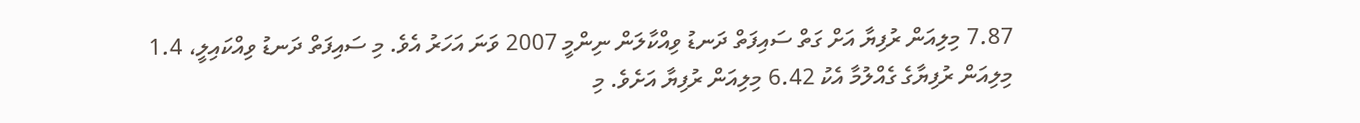7.87 މިލިއަން ރުފިޔާ އަށް ގަތް ސައިފަތް ދަނޑު ވިއްކާލަން ނިންމީ 2007 ވަނަ އަހަރު އެވެ. މި ސައިފަތް ދަނޑު ވިއްކައިލީ، 1.4 މިލިއަން ރުފިޔާގެ ގެއްލުމާ އެކު 6.42 މިލިއަން ރުފިޔާ އަށެވެ. މި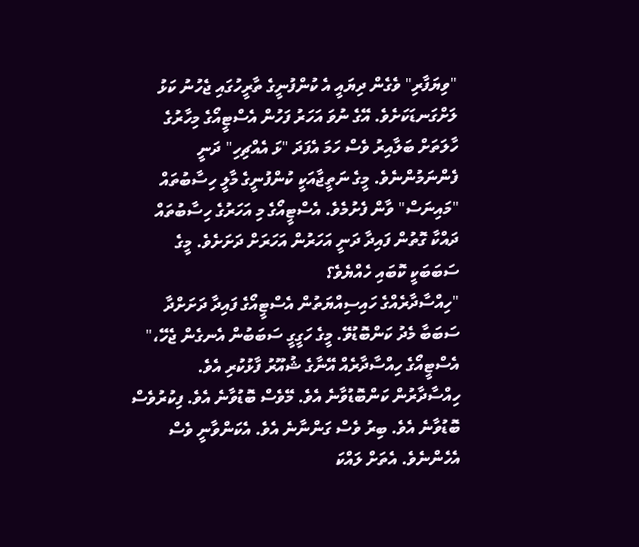"ވިޔަފާރި" ވެގެން ދިޔައީ އެ ކުންފުނީގެ ތާރީހުގައި ޖެހުނު ކަޅު ލަށްގަނޑަކަށެވެ. އޭގެ ނުވަ އަހަރު ފަހުން އެސްޓީއޯގެ މިހާރުގެ ހާލަތަށް ބަލާއިރު ވެސް ހަމަ އެފަދަ "ޅަ އެއްޗިހި" ދަނީ ފެންނަމުންނެވެ. މީގެ ނަތީޖާއަކީ ކުންފުނީގެ މާލީ ހިސާބުތައް "މައިނަސް" ވާން ފެށުމެވެ. އެސްޓީއޯގެ މި އަހަރުގެ ހިސާބުތައް ދައްކާ ގޮތުން ފައިދާ ދަނީ އަހަރުން އަހަރަށް ދަށަށެވެ. މީގެ ސަބަބަކީ ކޮބައި ހެއްޔެވެ؟
"ހިއްސާދާރެއްގެ ހައިސިއްޔަތުން އެސްޓީއޯގެ ފައިދާ ދަށަށްދާ ސަބަބާ މެދު ކަންބޮޑުވޭ. މީގެ ހަގީގީ ސަބަބުން އެނގެން ޖެހޭ،" އެސްޓީއޯގެ ހިއްސާދާރެއް އޭނާގެ ޝުއޫރު ފާޅުކުރި އެވެ.
ހިއްސާދާރުން ކަންބޮޑުވާނެ އެވެ. މޭވެސް ބޮޑުވާނެ އެވެ. ފިކުރުވެސް ބޮޑުވާނެ އެވެ. ބިރު ވެސް ގަންނާނެ އެވެ. އެކަންވާނީ ވެސް އެހެންނެވެ. އެތަށް ލައްކަ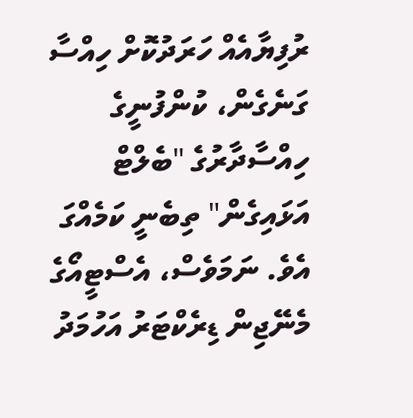ރުފިޔާއެއް ހަރަދުކޮށް ހިއްސާ ގަނެގެން، ކުންފުނީގެ ހިއްސާދާރުގެ "ބެލްޓް އަޅައިގެން" ތިބެނީ ކަމެއްގަ އެވެ. ނަމަވެސް، އެސްޓީއޯގެ މެނޭޖިން ޑިރެކްޓަރު އަހުމަދު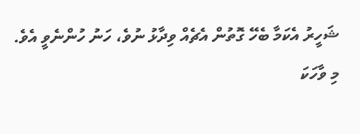ޝަހީރު އެކަމާ ބެހޭ ގޮތުން އެޗެއް ވިދާޅު ނުވެ، ހަނު ހުންނެވީ އެވެ.
މި ވާހަކަ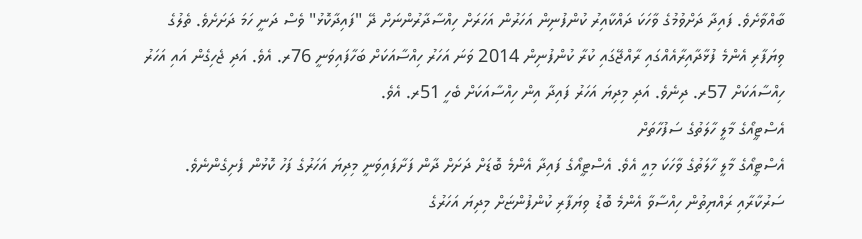ބާއްވާށެވެ. ފައިދާ ދަށްވުމުގެ ވާހަކަ ދައްކާއިރު ކުންފުނިން އަހަރުން އަހަރަށް ހިއްސާދާރުންނަށް ދޭ "ފައިދާކޮޅު" ވެސް ދަނީ ހަމަ ދަށަށެވެ. ތެލުގެ ވިޔަފާރި އެންމެ ފުޅާދާއިރާއެއްގައި ރާއްޖޭގައި ކުރާ ކުންފުނިން 2014 ވަނަ އަހަރު ހިއްސާއަކަށް ބަހާފައިވަނީ 76ރ. އެވެ. އަދި ޖެހިގެން އައި އަހަރު ހިއްސާއަކަށް 57ރ. ދިނެވެ. އަދި މިދިޔަ އަހަރު ފައިދާ އިން ހިއްސާއަކަށް ބެހީ 51ރ. އެވެ.
އެސްޓީއޯގެ މާލީ ހާލަތުގެ ސަފުހާތަށް
އެސްޓީއޯގެ މާލީ ހާލަތުގެ ވާހަކަ މިއީ އެވެ. އެސްޓީއޯގެ ފައިދާ އެންމެ ބޮޑަށް ދަށަށް ދާން ފަށާފައިވަނީ މިދިޔަ އަހަރުގެ ފަހު ކޮޅުން ފެށިގެންނެވެ. ސަރުކާރާއި ރައްޔިތުން ހިއްސާވާ އެންމެ ބޮޑު ވިޔަފާރި ކުންފުންޏަށް މިދިޔަ އަހަރުގެ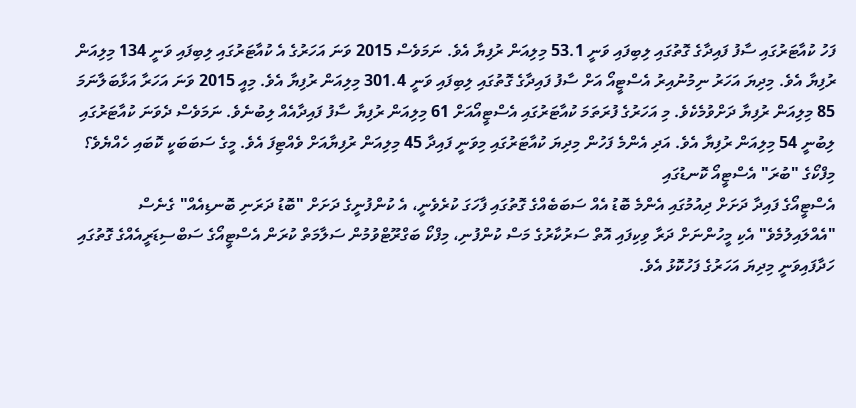ފަހު ކުއާޓަރުގައި ސާފު ފައިދާގެ ގޮތުގައި ލިބިފައި ވަނީ 53.1 މިލިއަން ރުފިޔާ އެވެ. ނަމަވެސް 2015 ވަނަ އަހަރުގެ އެ ކުއާޓަރުގައި ލިބިފައި ވަނީ 134 މިލިއަން ރުފިޔާ އެވެ. މިދިޔަ އަހަރު ނިމުނުއިރު އެސްޓީއޯ އަށް ސާފު ފައިދާގެ ގޮތުގައި ލިބިފައި ވަނީ 301.4 މިލިއަން ރުފިޔާ އެވެ. މިއީ 2015 ވަނަ އަހަރާ އަޅާބަލާނަމަ 85 މިލިއަން ރުފިޔާ ދަށްވުމެކެވެ. މި އަހަރުގެ ފުރަތަމަ ކުއާޓަރުގައި އެސްޓީއޯއަށް 61 މިލިއަން ރުފިޔާ ސާފު ފައިދާއެއް ލިބުނެވެ. ނަމަވެސް ދެވަނަ ކުއާޓަރުގައި ލިބުނީ 54 މިލިއަން ރުފިޔާ އެވެ. އަދި އެންމެ ފަހުން މިދިޔަ ކުއާޓަރުގައި މިވަނީ ފައިދާ 45 މިލިއަން ރުފިޔާއަށް ވެއްޓިފަ އެވެ. މީގެ ސަބަބަކީ ކޮބައި ހެއްޔެވެ؟
މިފްކޯގެ "ބުރަ" އެސްޓީއޯ ކޮނޑުގައި
އެސްޓީއޯގެ ފައިދާ ދަށަށް ދިއުމުގައި އެންމެ ބޮޑު އެއް ސަބަބެއްގެ ގޮތުގައި ފާހަގަ ކުރެވެނީ، އެ ކުންފުނީގެ ދަށަށް "ބޮޑު ދަރަނި ބޮނޑިއެއް" ގެނެސް "އެއްލައިލުމެވެ" އެކި މީހުންނަށް ދަރާ ވިކިފައި އޮތް ސަރުކާރުގެ މަސް ކުންފުނި، މިފްކޯ ބަގްރޫޓްވުމުން ސަލާމަތް ކުރަން އެސްޓީއޯގެ ސަބްސިޑަރީއެއްގެ ގޮތުގައި ހަދާފައިވަނީ މިދިޔަ އަހަރުގެ ފަހުކޮޅު އެވެ.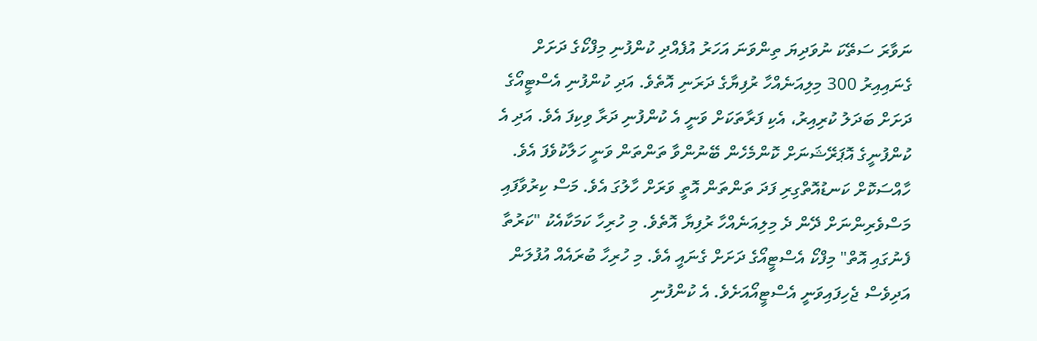ނަވާރަ ސަތޭކަ ނުވަދިޔަ ތިންވަނަ އަހަރު އުފެއްދި ކުންފުނި މިފްކޯގެ ދަށަށް ގެނައިއިރު 300 މިލިއަނެއްހާ ރުފިޔާގެ ދަރަނި އޮތެވެ. އަދި ކުންފުނި އެސްޓީއޯގެ ދަށަށް ބަދަލު ކުރިއިރު، އެކި ފަރާތަކަށް ވަނީ އެ ކުންފުނި ދަރާ ވިކިފަ އެވެ. އަދި އެ ކުންފުނީގެ އޮޕަރޭޝަނަށް ކޮންމެހެން ބޭނުންވާ ތަންތަން ވަނީ ހަލާކުވެފަ އެވެ. ހާއްސަކޮށް ކަނޑުއޮތްގިރި ފަދަ ތަންތަން އޮތީ ވަރަށް ހާލުގަ އެވެ. މަސް ކިރުވާފައި މަސްވެރިންނަށް ދޭން ދެ މިލިއަނެއްހާ ރުފިޔާ އޮތެވެ. މި ހުރިހާ ކަމަކާއެކު "ކަރުތާ ފެނުގައި އޮތް" މިފްކޯ އެސްޓީއޯގެ ދަށަށް ގެނައީ އެވެ. މި ހުރިހާ ބުރައެއް އުފުލަން އަދިވެސް ޖެހިފައިވަނީ އެސްޓީއޯއަށެވެ. އެ ކުންފުނި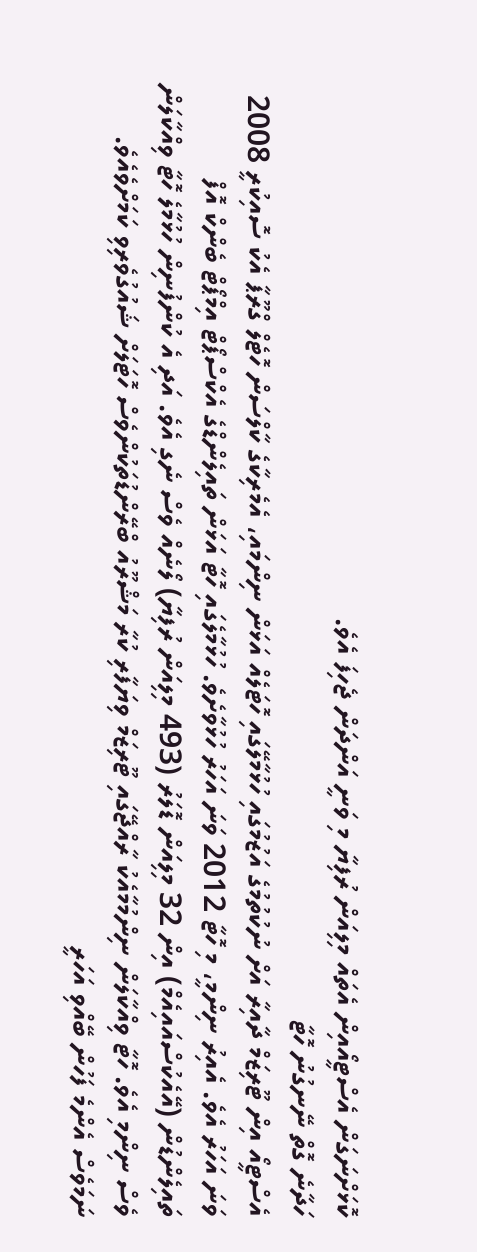ކޮޅަށްނަގަން އެސްޓީއޯއިން އެތައް މިލިއަން ރުފިޔާ މި ވަނީ އަންދަން ޖެހިފަ އެވެ.
ހަދާނެ ގޮތް ނޭނގުނު ހޮޓާ
އެސްޓީއޯ އިން ޓޫރިޒަމް ދާއިރާ އަށް ނުކުތުމުގެ އަޒުމުގައި ހުޅުމާލޭގައި ހޮޓަލެއް އަޅަން ނިންމައި، އެމެރިކާގެ ކާލްސަން ހޮޓެލް ގްރޫޕާ އެކު ސޮއިކުރީ 2008 ވަނަ އަހަރު އެވެ. އެއިރު ނިންމީ، މި ހޮޓާ 2012 ވަނަ އަހަރު ހުޅުވާށެވެ. ހުޅުމާލެގައި ހޮޓާ އަޅަން ތައިލެންޑްގެ އެކްސްޕޯޓް އިމްޕޯޓް ބެންކް އޮފް ތައިލެންޑުން (އޭއެކުސްއައިއެމް) އިން 32 މިލިއަން ޑޮލަރު (493 މިލިއަން ރުފިޔާ) ލޯނެއް ވެސް ނެގި އެވެ. އަދި އެ ކުންފުނިން ހުޅުމާލެ ހޮޓާ ވިއްކާލަން ވެސް ނިންމި އެވެ. ހޮޓާ ވިއްކާލަން ނިންމުމާއެކު ރާއްޖޭގައި ޓޫރިޒަމް ވިޔަފާރި ކުރާ މަޝްރޫއު ބްރޭންޑުތަކުންވެސް ހޮޓަލަށް ޝައުގުވެރިވި ކަމަށްވެއެވެ. ނަމަވެސް އެންމެ ފަހުން ބޭއްވި އަހަރީ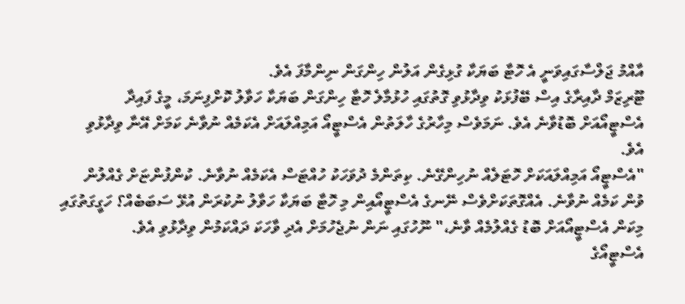އާއްމު ޖަލްސާގައިވަނީ އެ ހޮޓާ ބަޔަކާ ގުޅިގެން އަލުން ހިންގަން ނިންމާފަ އެވެ.
ޓޫރިޒަމް ދާއިރާގެ އިސް ބޭފުޅަކު ވިދާޅުވި ގޮތުގައި ހުޅުމާލެ ހޮޓާ ހިންގަން ބަޔަކާ ހަވާލު ކޮށްފިނަމަ، މީގެ ފައިދާ އެސްޓީއޯއަށް ބޮޑުވާނެ އެވެ. ނަމަވެސް މިހާރުގެ ހާލަތުން އެސްޓީއޯ އަމިއްލައަށް އެކަމެއް ނުވާނެ ކަމަށް އޭނާ ވިދާޅުވި އެވެ.
"އެސްޓީއޯ އަމިއްލައަކަށް ހޮޓަލެއް ނުހިންގޭނެ. ކިތަންމެ ދުވަހަކު ހުއްޓަސް އެކަމެއް ނުވާނެ. ކުންފުންޏަށް ގެއްލުން ވުން ކަމެއް ނުވާނެ. އެއްގޮތަކަށްވެސް ނޭނގެ އެސްޓީއޯއިން މި ހޮޓާ ބަޔަކާ ހަވާލު ނުކުރަން އުޅޭ ސަބަބެއް؟ ހަގީގަތުގައި މިކަން އެސްޓީއޯއަށް ބޮޑު ގެއްލުމެއް ވާނެ،" ނޫހުގައި ނަން ނުޖެހުމަށް އެދި ވާހަކަ ދައްކަމުން ވިދާޅުވި އެވެ.
އެސްޓީއޯގެ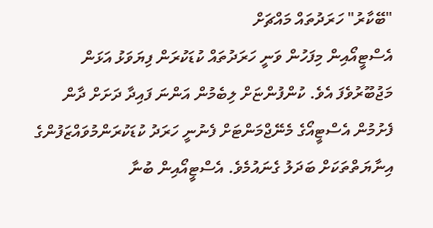"ބޭކާރު" ހަރަދުތައް މައްޗަށް
އެސްޓީއޯއިން މިފަހުން ވަނީ ހަރަދުތައް ކުޑަކުރަން ފިޔަވަޅު އަޅަން މަޖުބޫރުވެފަ އެވެ. ކުންފުންޏަށް ލިބެމުން އަންނަ ފައިދާ ދަށަށް ދާން ފެށުމުން އެސްޓީއޯގެ މެނޭޖްމަންޓަށް ފެނުނީ ހަރަދު ކުޑަކުރަންމުވައްޒަފުންގެ އިނާޔަތްތަކަށް ބަދަލު ގެނައުމެވެ. އެސްޓީއޯއިން ބުނާ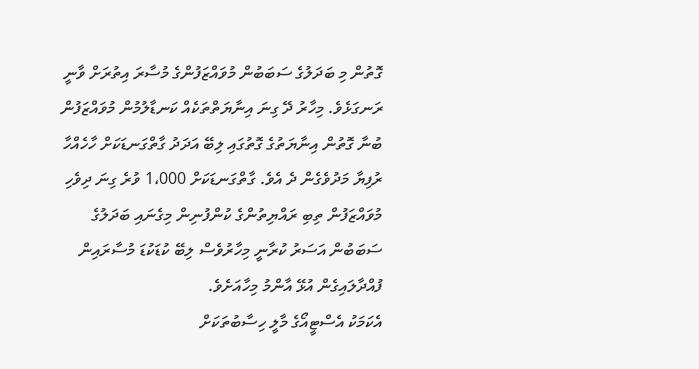ގޮތުން މި ބަދަލުގެ ސަބަބުން މުވައްޒަފުންގެ މުސާރަ އިތުރަށް ވާނީ ރަނގަޅެވެ. މިހާރު ދޭ ގިނަ އިނާޔަތްތަކެއް ކަނޑާލުމުން މުވައްޒަފުން ބުނާ ގޮތުން އިނާޔަތުގެ ގޮތުގައި ލިބޭ އަދަދު ގާތްގަނޑަކަށް ހާހެއްހާ ރުފިޔާ މަދުވެގެން ދެ އެވެ. ގާތްގަނޑަކަށް 1،000 ވުރެ ގިނަ ދިވެހި މުވައްޒަފުން ތިބި ރައްޔިތުންގެ ކުންފުނިން މިގެނައި ބަދަލުގެ ސަބަބުން އަސަރު ކުރާނީ މިހާރުވެސް ލިބޭ ކުޑަކުޑަ މުސާރައިން ފުއްދާލައިގެން އުޅޭ އާންމު މިހާއަށެވެ.
އެކަމަކު އެސްޓީއޯގެ މާލީ ހިސާބުތަކަށް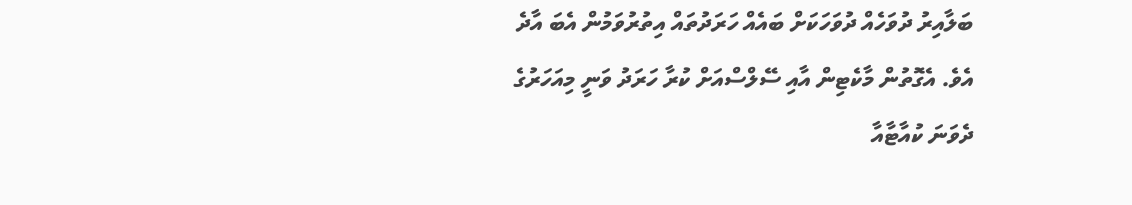ބަލާއިރު ދުވަހެއް ދުވަހަކަށް ބައެއް ހަރަދުތައް އިތުރުވަމުން އެބަ އާދެ އެވެ. އެގޮތުން މާކެޓިން އާއި ސޭލްސްއަށް ކުރާ ހަރަދު ވަނީ މިއަހަރުގެ ދެވަނަ ކުއާޓާއާ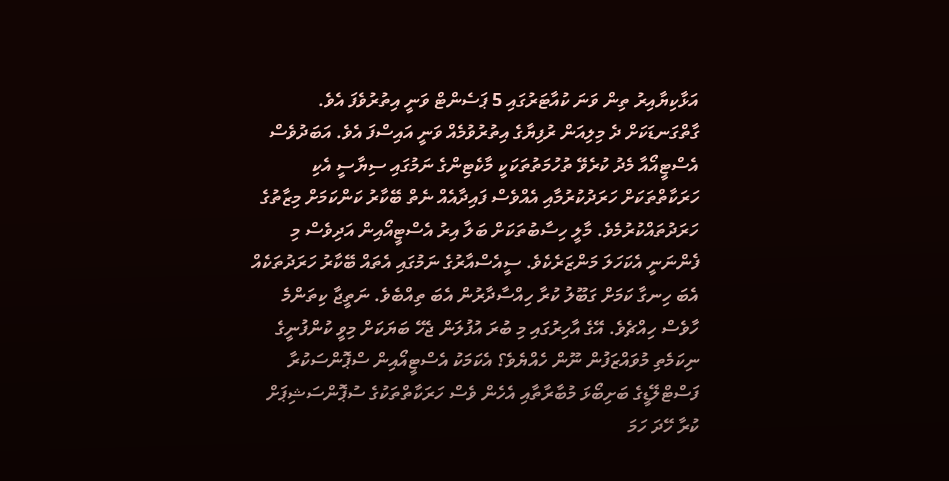އަޅާކިޔާއިރު ތިން ވަނަ ކުއާޓަރުގައި 5 ޕަސެންޓް ވަނީ އިތުރުވެފަ އެވެ. ގާތްގަނޑަކަށް ދެ މިލިއަން ރުފިޔާގެ އިތުރުވުމެއް ވަނީ އައިސްފަ އެވެ. އަބަދުވެސް އެސްޓީއޯއާ މެދު ކުރެވޭ ތުހުމަތުތަކަކީ މާކެޓިންގެ ނަމުގައި ސިޔާސީ އެކި ހަރަކާތްތަކަށް ހަރަދުކުރުމާއި އެއްވެސް ފައިދާއެއް ނެތް ބޭކާރު ކަންކަމަށް މިޒާތުގެ ހަރަދުތައްކުރުމެވެ. މާލީ ހިސާބުތަކަށް ބަލާ އިރު އެސްޓީއޯއިން އަދިވެސް މި ފެންނަނީ އެކަހަލަ މަންޒަރެކެވެ. ސީއެސްއާރުގެ ނަމުގައި އެތައް ބޭކާރު ހަރަދުތަކެއް އެބަ ހިނގާ ކަމަށް ގަބޫލު ކުރާ ހިއްސާދާރުން އެބަ ތިއްބެވެ. ނަތީޖާ ކިތަންމެ ހާވެސް ހިއްޗެވެ. އޭގެ އާހިރުގައި މި ބުރަ އުފުލަން ޖެހޭ ބަޔަކަށް މިވީ ކުންފުނީގެ ނިކަމެތި މުވައްޒަފުން ނޫން ހެއްޔެވެ؟ އެކަމަކު އެސްޓީއޯއިން ސްޕޮންސަކުރާ ފަސްޓްލޭޑީގެ ބަށިބޯޅަ މުބާރާތާއި އެހެން ވެސް ހަރަކާތްތަކުގެ ސުޕޮންސަޝިޕަށް ކުރާ ހޭދަ ހަމަ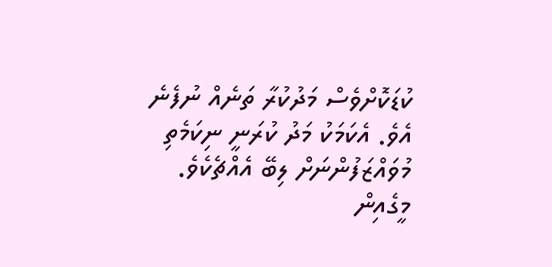ކުޑަކޮށްވެސް މަދުކުރާ ތަނެއް ނުފެނެ އެވެ. އެކަމަކު މަދު ކުރަނީ ނިކަމެތި މުވައްޒަފުންނަށް ލިބޭ އެއްޗެކެވެ.
މީގެއިން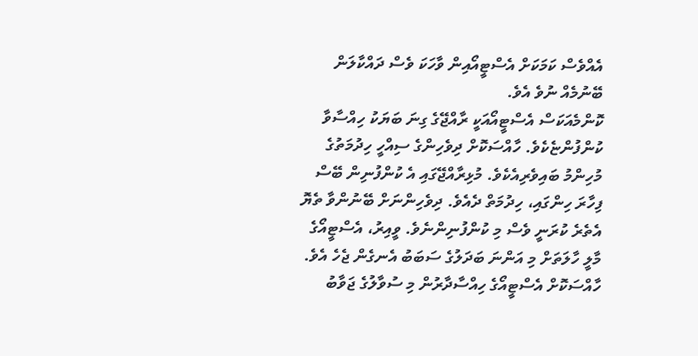އެއްވެސް ކަމަކަށް އެސްޓީއޯއިން ވާހަކަ ވެސް ދައްކާލަން ބޭނުމެއް ނުވެ އެވެ.
ކޮންމެއަކަސް އެސްޓީއޯއަކީ ރާއްޖޭގެ ގިނަ ބަޔަކު ހިއްސާވާ ކުންފުންޏެކެވެ. ހާއްސަކޮށް ދިވެހިންގެ ސިއްހީ ހިދުމަތުގެ މުހިންމު ބައިވެރިއެކެވެ. މުޅިރާއްޖޭގައި އެ ކުންފުނިން ބޭސް ފިހާރަ ހިންގައި، ހިދުމަތް ދެއެވެ. ދިވެހިންނަށް ބޭނުންވާ ތެޔޮ އެތެރެ ކުރަނީ ވެސް މި ކުންފުނިންނެވެ. ވީއިރު، އެސްޓީއޯގެ މާލީ ހާލަތަށް މި އަންނަ ބަދަލުގެ ސަބަބު އެނގެން ޖެހެ އެވެ. ހާއްސަކޮށް އެސްޓީއޯގެ ހިއްސާދާރުން މި ސުވާލުގެ ޖަވާބު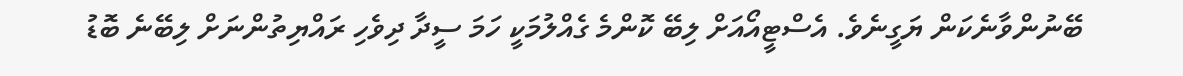ބޭނުންވާނެކަން ޔަގީނެވެ. އެސްޓީއޯއަށް ލިބޭ ކޮންމެ ގެއްލުމަކީ ހަމަ ސީދާ ދިވެހި ރައްޔިތުންނަށް ލިބޭނެ ބޮޑު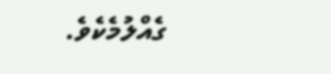ގެއްލުމެކެވެ.